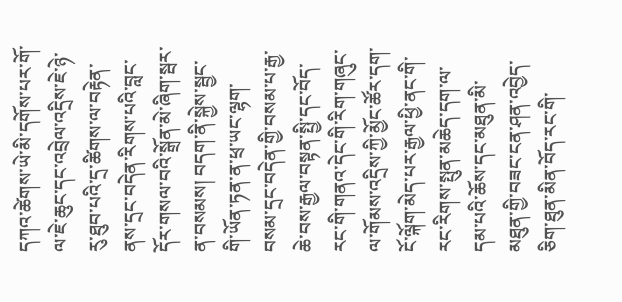དཀའ་ཚེགས་ཡེ་མི་དགོས་པར་གོ་ལ་ཇེ་ཆུང་དང་འབྲེལ་འདྲིས་ཇེ་ཉེ་རུ་ཐུབ་པའི་དྲ་ཚིགས་ལ་བརྟེན་ནས་དྲང་བདེན་རིགས་པའི་བླང་དོར་གསལ་བའི་སྒྲོན་མེ་ཞིག་སྦར་ན་བསམས། བདག་ནི་སྐྱེས་སྦྱང་གི་ཡོན་ཏན་ན་ཕྲ་ཡང་ལྷག་བསམ་དྲང་བདེན་གྱི་བསམ་པ་རྒྱ་ཆེ་བས་རྒྱལ་བསྟན་སྤྱི་དང་བོད་རང་གི་གནའ་དེང་གི་རིག་གཞུང་ལ་གོམས་འདྲིས་ཀྱི་མྱོང་ཚོར་དག་ངོ་ལྐོག་མེད་པར་རྒྱལ་ཕྱི་ནང་གི་རང་རིགས་སྤུན་མཆེད་དག་ལ་དམ་པའི་ཆོས་དང་མཐུན་མི་མཐུན་གྱི་བཟང་ངན་ཤན་འབྱེད་ཅིག་ཐུན་མིན་བོད་རང་གི་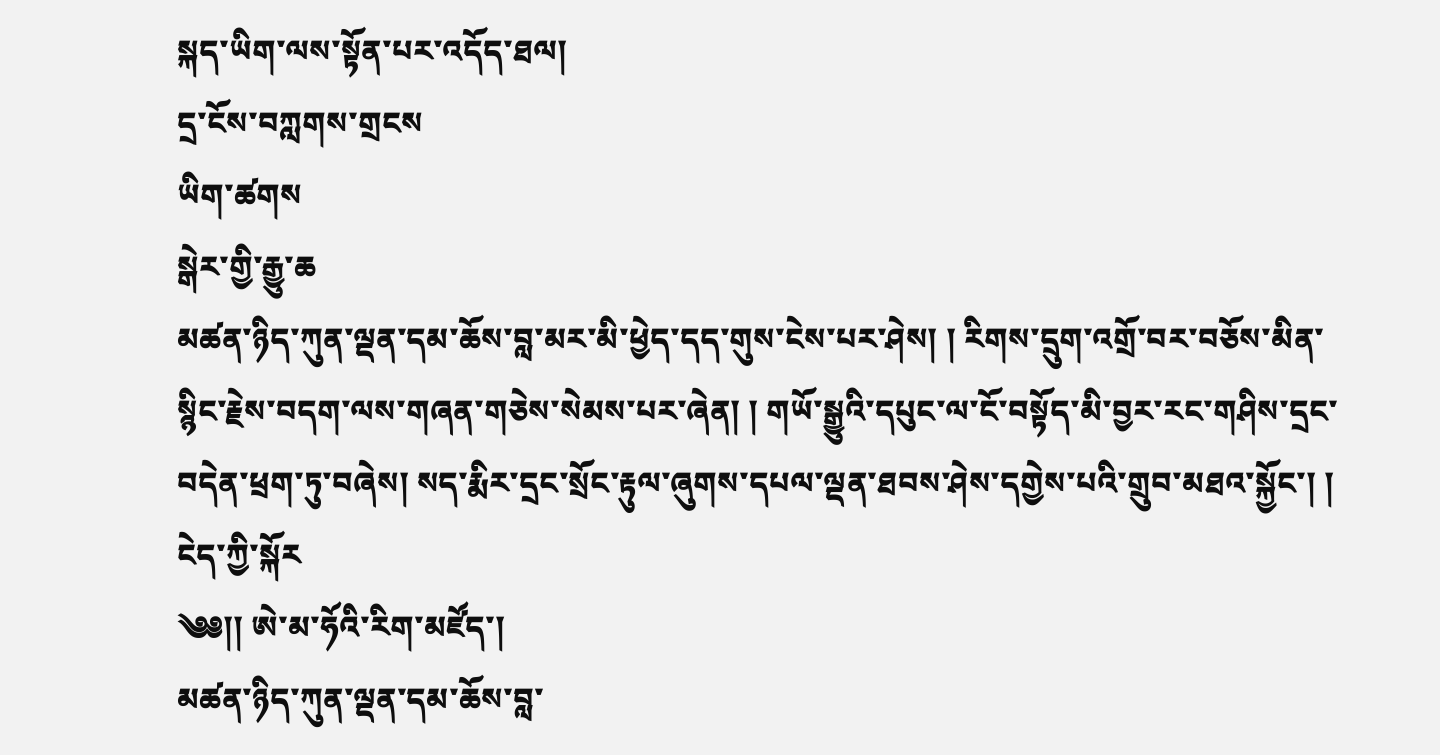སྐད་ཡིག་ལས་སྟོན་པར་འདོད་ཐལ།
དྲ་ངོས་བཀླགས་གྲངས
ཡིག་ཚགས
སྒེར་གྱི་རྒྱུ་ཆ
མཚན་ཉིད་ཀུན་ལྡན་དམ་ཆོས་བླ་མར་མི་ཕྱེད་དད་གུས་ངེས་པར་ཤེས། ། རིགས་དྲུག་འགྲོ་བར་བཅོས་མིན་སྙིང་རྗེས་བདག་ལས་གཞན་གཅེས་སེམས་པར་ཞེན། ། གཡོ་སྒྱུའི་དཔུང་ལ་ངོ་བསྟོད་མི་བྱར་རང་གཤིས་དྲང་བདེན་ཕྲག་ཏུ་བཞེས། སད་རྨིར་དྲང་སྲོང་རྟུལ་ཞུགས་དཔལ་ལྡན་ཐབས་ཤེས་དགྱེས་པའི་གྲུབ་མཐའ་སྐྱོང་། །
ངེད་ཀྱི་སྐོར
༄༅།། ཨེ་མ་ཧོའི་རིག་མཛོད་།
མཚན་ཉིད་ཀུན་ལྡན་དམ་ཆོས་བླ་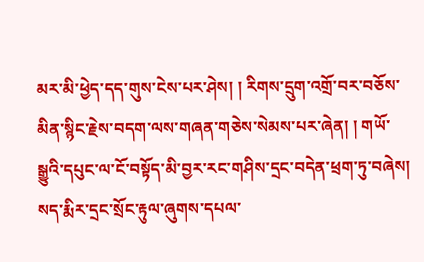མར་མི་ཕྱེད་དད་གུས་ངེས་པར་ཤེས། ། རིགས་དྲུག་འགྲོ་བར་བཅོས་མིན་སྙིང་རྗེས་བདག་ལས་གཞན་གཅེས་སེམས་པར་ཞེན། ། གཡོ་སྒྱུའི་དཔུང་ལ་ངོ་བསྟོད་མི་བྱར་རང་གཤིས་དྲང་བདེན་ཕྲག་ཏུ་བཞེས། སད་རྨིར་དྲང་སྲོང་རྟུལ་ཞུགས་དཔལ་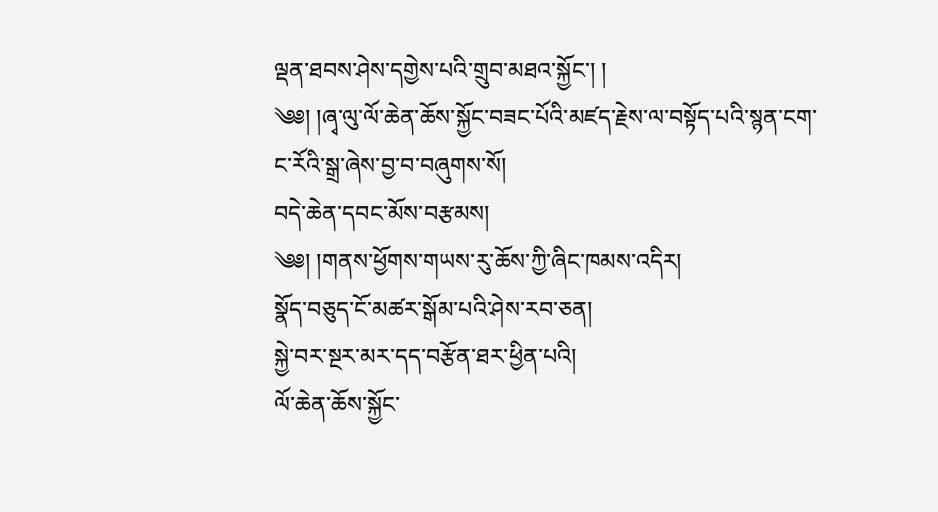ལྡན་ཐབས་ཤེས་དགྱེས་པའི་གྲུབ་མཐའ་སྐྱོང་། །
༄༅། །ཞྭ་ལུ་ལོ་ཆེན་ཆོས་སྐྱོང་བཟང་པོའི་མཛད་རྗེས་ལ་བསྟོད་པའི་སྙན་ངག་
ང་རོའི་སྒྲ་ཞེས་བྱ་བ་བཞུགས་སོ།
བདེ་ཆེན་དབང་མོས་བརྩམས།
༄༅། །གནས་ཕྱོགས་གཡས་རུ་ཆོས་ཀྱི་ཞིང་ཁམས་འདིར།
སྣོད་བཅུད་ངོ་མཚར་སྒོམ་པའི་ཤེས་རབ་ཅན།
སྐྱེ་བར་སྔར་མར་དད་བརྩོན་ཐར་ཕྱིན་པའི།
ལོ་ཆེན་ཆོས་སྐྱོང་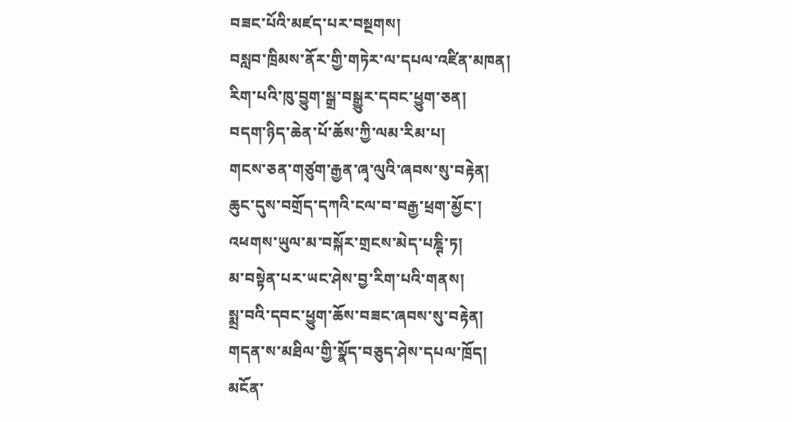བཟང་པོའི་མཛད་པར་བསྔགས།
བསླབ་ཁྲིམས་ནོར་གྱི་གཏེར་ལ་དཔལ་འཛིན་མཁན།
རིག་པའི་ཁུ་བྱུག་སྒྲ་བསྒྱུར་དབང་ཕྱུག་ཅན།
བདག་ཉིད་ཆེན་པོ་ཆོས་ཀྱི་ལམ་རིམ་པ།
གངས་ཅན་གཙུག་རྒྱན་ཞྭ་ལུའི་ཞབས་སུ་བརྟེན།
ཆུང་དུས་བགྲོད་དཀའི་ངལ་བ་བརྒྱ་ཕྲག་མྱོང་།
འཕགས་ཡུལ་མ་བསྐོར་གྲངས་མེད་པཎྚི་ཏ།
མ་བསྟེན་པར་ཡང་ཤེས་བྱ་རིག་པའི་གནས།
སྨྲ་བའི་དབང་ཕྱུག་ཆོས་བཟང་ཞབས་སུ་བརྟེན།
གདན་ས་མཐིལ་གྱི་སྣོད་བཅུད་ཤེས་དཔལ་ཁྲོད།
མངོན་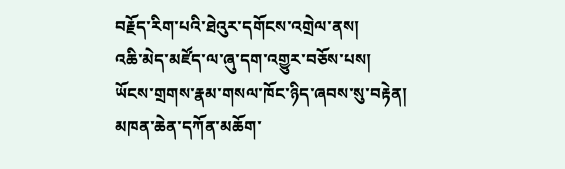བརྗོད་རིག་པའི་ཐེའུར་དགོངས་འགྲེལ་ནས།
འཆི་མེད་མཛོད་ལ་ཞུ་དག་འགྱུར་བཅོས་པས།
ཡོངས་གྲགས་རྣམ་གསལ་ཁོང་ཉིད་ཞབས་སུ་བརྟེན།
མཁན་ཆེན་དཀོན་མཆོག་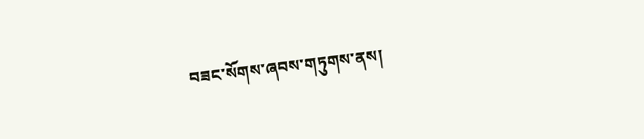བཟང་སོགས་ཞབས་གཏུགས་ནས།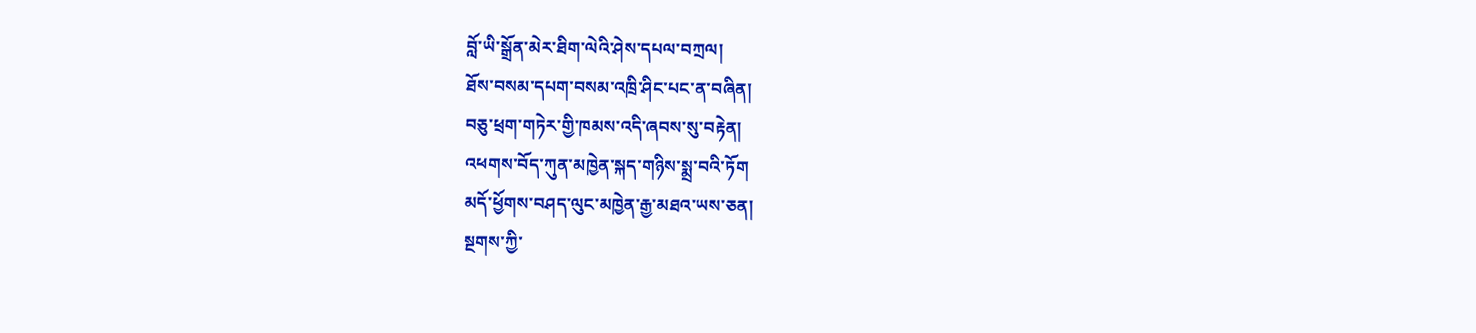བློ་ཡི་སྒྲོན་མེར་ཐིག་ལེའི་ཤེས་དཔལ་བཀྲལ།
ཐོས་བསམ་དཔག་བསམ་འཁྲི་ཤིང་པང་ན་བཞིན།
བཅུ་ཕྲག་གཏེར་གྱི་ཁམས་འདི་ཞབས་སུ་བརྟེན།
འཕགས་བོད་ཀུན་མཁྱེན་སྐད་གཉིས་སྨྲ་བའི་ཏོག
མདོ་ཕྱོགས་བཤད་ལུང་མཁྱེན་རྒྱ་མཐའ་ཡས་ཅན།
སྔགས་ཀྱི་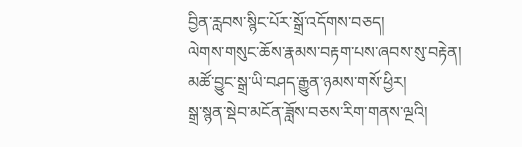བྱིན་རླབས་སྙིང་པོར་སྒྲོ་འདོགས་བཅད།
ལེགས་གསུང་ཆོས་རྣམས་བརྟག་པས་ཞབས་སུ་བརྟེན།
མཚོ་བྱུང་སྒྲ་ཡི་བཤད་རྒྱུན་ཉམས་གསོ་ཕྱིར།
སྒྲ་སྙན་སྡེབ་མངོན་ཟློས་བཅས་རིག་གནས་ལྔའི།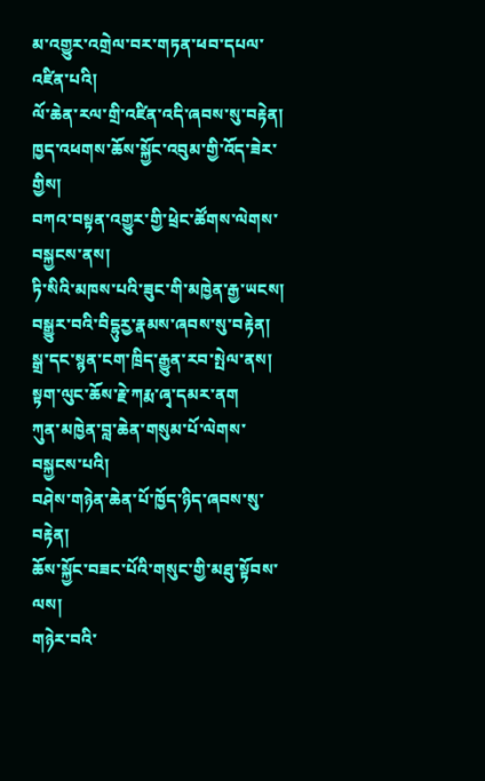མ་འགྱུར་འགྲེལ་བར་གཏན་ཕབ་དཔལ་འཛིན་པའི།
ལོ་ཆེན་རལ་གྲི་འཛིན་འདི་ཞབས་སུ་བརྟེན།
ཁྱད་འཕགས་ཆོས་སྐྱོང་འབུམ་གྱི་འོད་ཟེར་གྱིས།
བཀའ་བསྟན་འགྱུར་གྱི་ཕྲེང་ཚོགས་ལེགས་བསྐྱངས་ནས།
ཏི་སིའི་མཁས་པའི་ཟུང་གི་མཁྱེན་རྒྱ་ཡངས།
བསྒྱུར་བའི་བིདྷུརྱ་རྣམས་ཞབས་སུ་བརྟེན།
སྒྲ་དང་སྙན་ངག་ཁྲིད་རྒྱུན་རབ་སྤེལ་ནས།
སྟག་ལུང་ཆོས་རྗེ་ཀརྨ་ཞྭ་དམར་ནག
ཀུན་མཁྱེན་བླ་ཆེན་གསུམ་པོ་ལེགས་བསྐྱངས་པའི།
བཤེས་གཉེན་ཆེན་པོ་ཁྱོད་ཉིད་ཞབས་སུ་བརྟེན།
ཆོས་སྐྱོང་བཟང་པོའི་གསུང་གྱི་མཐུ་སྟོབས་ལས།
གཉེར་བའི་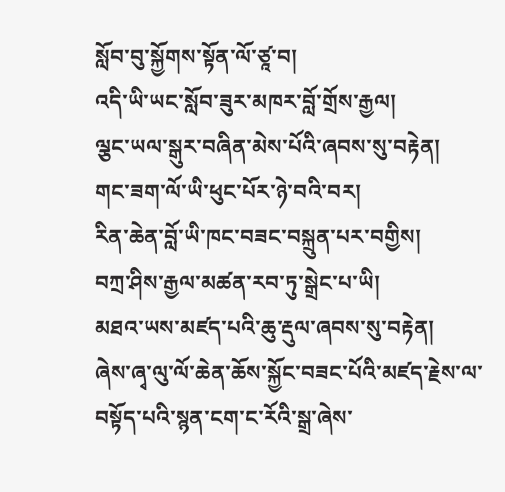སློབ་བུ་སྐྱོགས་སྟོན་ལོ་ཙཱ་བ།
འདི་ཡི་ཡང་སློབ་ཟུར་མཁར་བློ་གྲོས་རྒྱལ།
ལྕང་ཡལ་སྒུར་བཞིན་མེས་པོའི་ཞབས་སུ་བརྟེན།
གང་ཟག་ལོ་ཡི་ཕུང་པོར་ཉེ་བའི་བར།
རིན་ཆེན་བློ་ཡི་ཁང་བཟང་བསྐྲུན་པར་བགྱིས།
བཀྲ་ཤིས་རྒྱལ་མཚན་རབ་ཏུ་སྒྲེང་པ་ཡི།
མཐའ་ཡས་མཛད་པའི་ཆུ་རྡུལ་ཞབས་སུ་བརྟེན།
ཞེས་ཞྭ་ལུ་ལོ་ཆེན་ཆོས་སྐྱོང་བཟང་པོའི་མཛད་རྗེས་ལ་བསྟོད་པའི་སྙན་ངག་ང་རོའི་སྒྲ་ཞེས་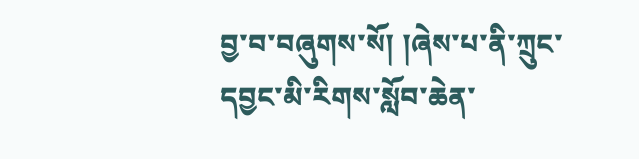བྱ་བ་བཞུགས་སོ། །ཞེས་པ་ནི་ཀྲུང་དབྱང་མི་རིགས་སློབ་ཆེན་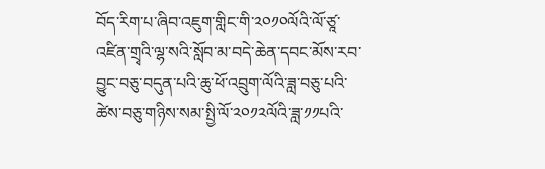བོད་རིག་པ་ཞིབ་འཇུག་གླིང་གི་༢༠༡༠ལོའི་ལོ་ཙཱ་འཛིན་གྲྭའི་ལྷ་སའི་སློབ་མ་བདེ་ཆེན་དབང་མོས་རབ་བྱུང་བཅུ་བདུན་པའི་ཆུ་ཕོ་འབྲུག་ལོའི་ཟླ་བཅུ་པའི་ཚེས་བཅུ་གཉིས་སམ་སྤྱི་ལོ་༢༠༡༢ལོའི་ཟླ་༡༡པའི་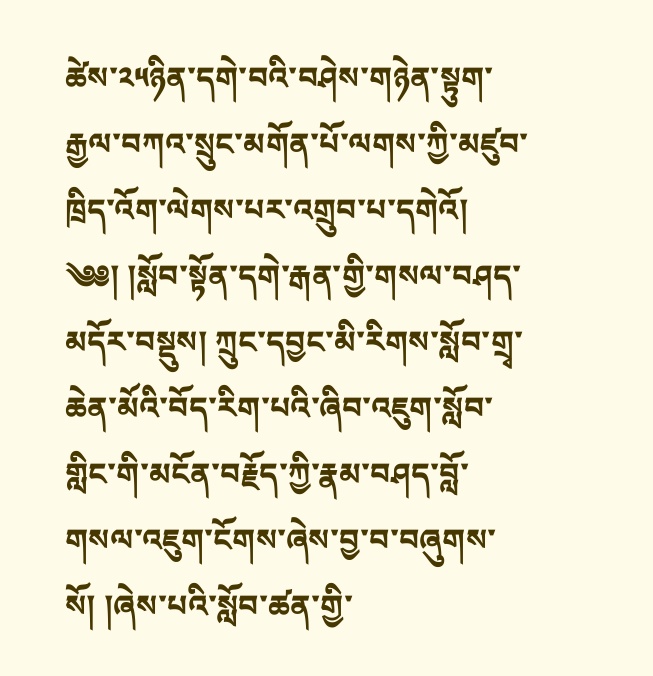ཚེས་༢༥ཉིན་དགེ་བའི་བཤེས་གཉེན་སྟུག་རྒྱལ་བཀའ་སྲུང་མགོན་པོ་ལགས་ཀྱི་མཛུབ་ཁྲིད་འོག་ལེགས་པར་འགྲུབ་པ་དགེའོ།
༄༅། །སློབ་སྟོན་དགེ་རྒན་གྱི་གསལ་བཤད་མདོར་བསྡུས། ཀྲུང་དབྱང་མི་རིགས་སློབ་གྲྭ་ཆེན་མོའི་བོད་རིག་པའི་ཞིབ་འཇུག་སློབ་གླིང་གི་མངོན་བརྗོད་ཀྱི་རྣམ་བཤད་བློ་གསལ་འཇུག་ངོགས་ཞེས་བྱ་བ་བཞུགས་སོ། །ཞེས་པའི་སློབ་ཚན་གྱི་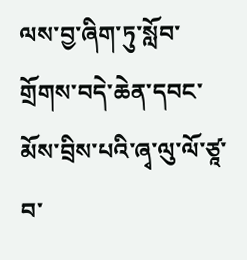ལས་བྱ་ཞིག་ཏུ་སློབ་གྲོགས་བདེ་ཆེན་དབང་མོས་བྲིས་པའི་ཞྭ་ལུ་ལོ་ཙཱ་བ་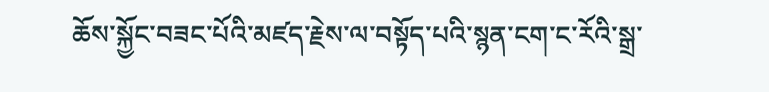ཆོས་སྐྱོང་བཟང་པོའི་མཛད་རྗེས་ལ་བསྟོད་པའི་སྙན་ངག་ང་རོའི་སྒྲ་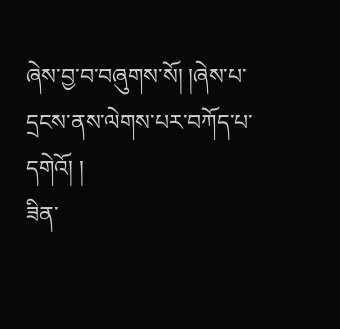ཞེས་བྱ་བ་བཞུགས་སོ། །ཞེས་པ་དྲངས་ནས་ལེགས་པར་བཀོད་པ་དགེའོ། །
ཟིན་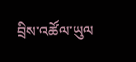བྲིས་འཚོལ་ཡུལ